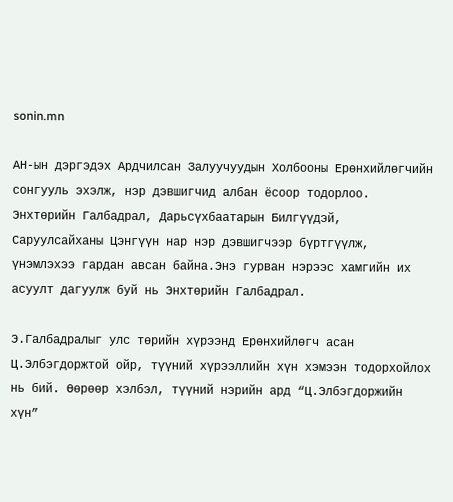sonin.mn

АН-ын дэргэдэх Ардчилсан Залуучуудын Холбооны Ерөнхийлөгчийн сонгууль эхэлж, нэр дэвшигчид албан ёсоор тодорлоо. Энхтөрийн Галбадрал, Дарьсүхбаатарын Билгүүдэй, Саруулсайханы Цэнгүүн нар нэр дэвшигчээр бүртгүүлж, үнэмлэхээ гардан авсан байна.Энэ гурван нэрээс хамгийн их асуулт дагуулж буй нь Энхтөрийн Галбадрал.

Э.Галбадралыг улс төрийн хүрээнд Ерөнхийлөгч асан Ц.Элбэгдоржтой ойр, түүний хүрээллийн хүн хэмээн тодорхойлох нь бий. Өөрөөр хэлбэл, түүний нэрийн ард “Ц.Элбэгдоржийн хүн”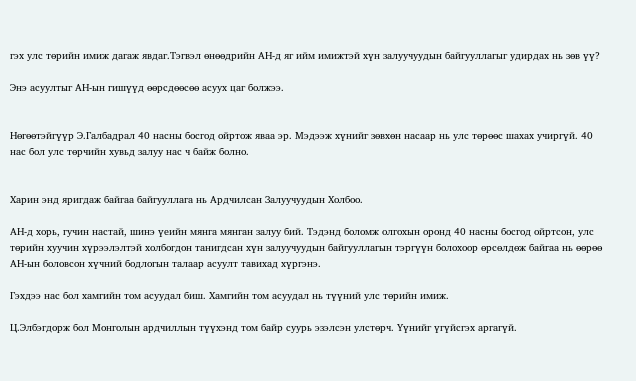гэх улс төрийн имиж дагаж явдаг.Тэгвэл өнөөдрийн АН-д яг ийм имижтэй хүн залуучуудын байгууллагыг удирдах нь зөв үү?

Энэ асуултыг АН-ын гишүүд өөрсдөөсөө асуух цаг болжээ.


Нөгөөтэйгүүр Э.Галбадрал 40 насны босгод ойртож яваа эр. Мэдээж хүнийг зөвхөн насаар нь улс төрөөс шахах учиргүй. 40 нас бол улс төрчийн хувьд залуу нас ч байж болно.


Харин энд яригдаж байгаа байгууллага нь Ардчилсан Залуучуудын Холбоо.

АН-д хорь, гучин настай, шинэ үеийн мянга мянган залуу бий. Тэдэнд боломж олгохын оронд 40 насны босгод ойртсон, улс төрийн хуучин хүрээлэлтэй холбогдон танигдсан хүн залуучуудын байгууллагын тэргүүн болохоор өрсөлдөж байгаа нь өөрөө АН-ын боловсон хүчний бодлогын талаар асуулт тавихад хүргэнэ.

Гэхдээ нас бол хамгийн том асуудал биш. Хамгийн том асуудал нь түүний улс төрийн имиж.

Ц.Элбэгдорж бол Монголын ардчиллын түүхэнд том байр суурь эзэлсэн улстөрч. Үүнийг үгүйсгэх аргагүй.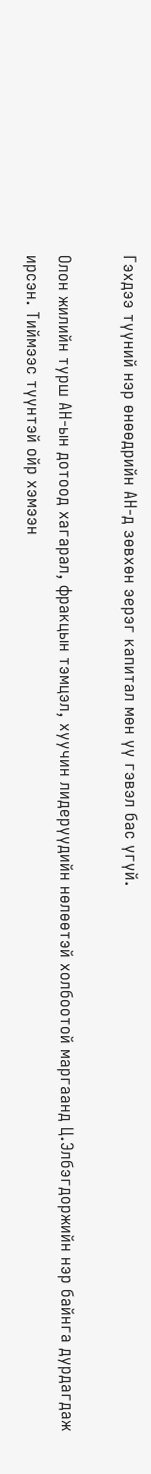Гэхдээ түүний нэр өнөөдрийн АН-д зөвхөн эерэг капитал мөн үү гэвэл бас үгүй.

Олон жилийн турш АН-ын дотоод хагарал, фракцын тэмцэл, хуучин лидерүүдийн нөлөөтэй холбоотой маргаанд Ц.Элбэгдоржийн нэр байнга дурдагдаж ирсэн. Тиймээс түүнтэй ойр хэмээн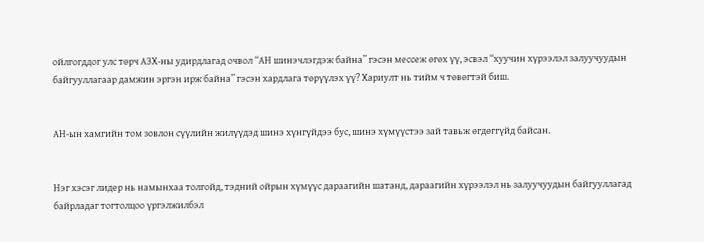ойлгогддог улс төрч АЗХ-ны удирдлагад очвол “АН шинэчлэгдэж байна” гэсэн мессеж өгөх үү, эсвэл “хуучин хүрээлэл залуучуудын байгууллагаар дамжин эргэн ирж байна” гэсэн хардлага төрүүлэх үү? Хариулт нь тийм ч төвөгтэй биш.


АН-ын хамгийн том зовлон сүүлийн жилүүдэд шинэ хүнгүйдээ бус, шинэ хүмүүстээ зай тавьж өгдөггүйд байсан.


Нэг хэсэг лидер нь намынхаа толгойд, тэдний ойрын хүмүүс дараагийн шатанд, дараагийн хүрээлэл нь залуучуудын байгууллагад байрладаг тогтолцоо үргэлжилбэл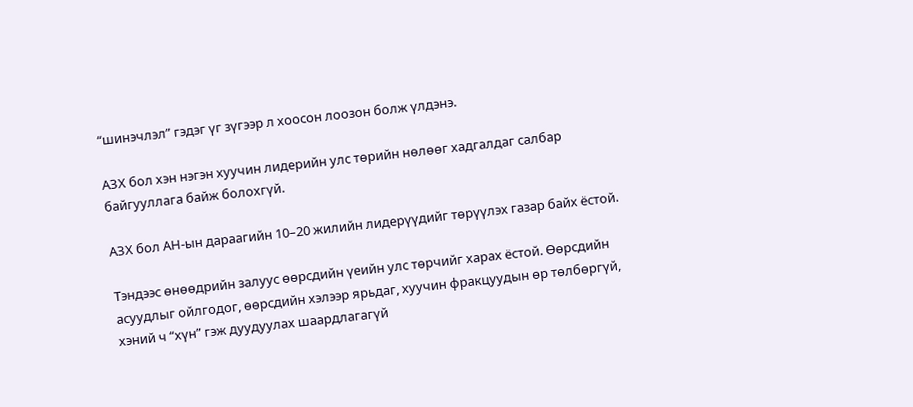“шинэчлэл” гэдэг үг зүгээр л хоосон лоозон болж үлдэнэ.

АЗХ бол хэн нэгэн хуучин лидерийн улс төрийн нөлөөг хадгалдаг салбар байгууллага байж болохгүй.

АЗХ бол АН-ын дараагийн 10–20 жилийн лидерүүдийг төрүүлэх газар байх ёстой.

Тэндээс өнөөдрийн залуус өөрсдийн үеийн улс төрчийг харах ёстой. Өөрсдийн асуудлыг ойлгодог, өөрсдийн хэлээр ярьдаг, хуучин фракцуудын өр төлбөргүй, хэний ч “хүн” гэж дуудуулах шаардлагагүй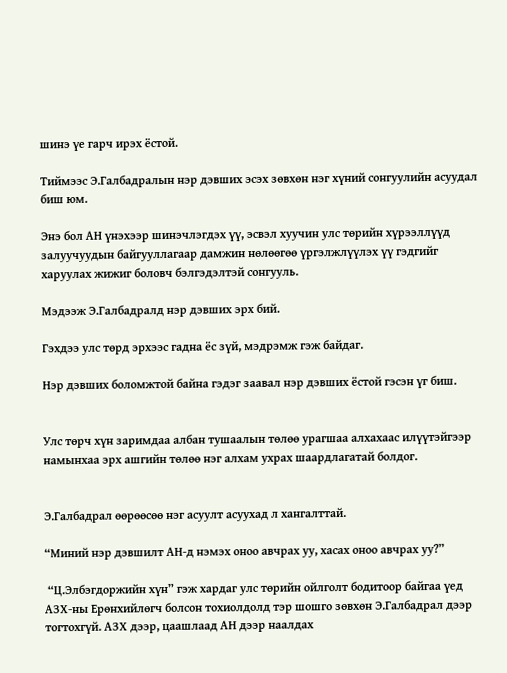шинэ үе гарч ирэх ёстой.

Тиймээс Э.Галбадралын нэр дэвших эсэх зөвхөн нэг хүний сонгуулийн асуудал биш юм.

Энэ бол АН үнэхээр шинэчлэгдэх үү, эсвэл хуучин улс төрийн хүрээллүүд залуучуудын байгууллагаар дамжин нөлөөгөө үргэлжлүүлэх үү гэдгийг харуулах жижиг боловч бэлгэдэлтэй сонгууль.

Мэдээж Э.Галбадралд нэр дэвших эрх бий.

Гэхдээ улс төрд эрхээс гадна ёс зүй, мэдрэмж гэж байдаг.

Нэр дэвших боломжтой байна гэдэг заавал нэр дэвших ёстой гэсэн үг биш.


Улс төрч хүн заримдаа албан тушаалын төлөө урагшаа алхахаас илүүтэйгээр намынхаа эрх ашгийн төлөө нэг алхам ухрах шаардлагатай болдог.


Э.Галбадрал өөрөөсөө нэг асуулт асуухад л хангалттай.

“Миний нэр дэвшилт АН-д нэмэх оноо авчрах уу, хасах оноо авчрах уу?”

 “Ц.Элбэгдоржийн хүн” гэж хардаг улс төрийн ойлголт бодитоор байгаа үед АЗХ-ны Ерөнхийлөгч болсон тохиолдолд тэр шошго зөвхөн Э.Галбадрал дээр тогтохгүй. АЗХ дээр, цаашлаад АН дээр наалдах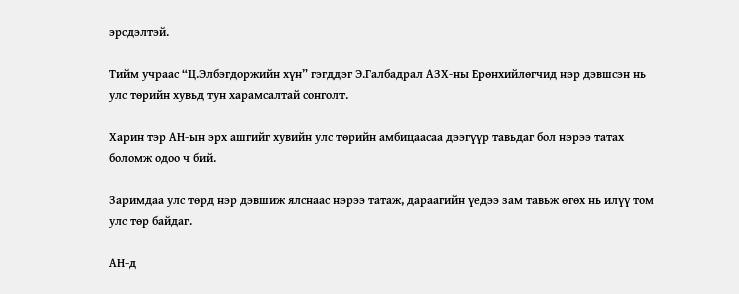эрсдэлтэй.

Тийм учраас “Ц.Элбэгдоржийн хүн” гэгддэг Э.Галбадрал АЗХ-ны Ерөнхийлөгчид нэр дэвшсэн нь улс төрийн хувьд тун харамсалтай сонголт.

Харин тэр АН-ын эрх ашгийг хувийн улс төрийн амбицаасаа дээгүүр тавьдаг бол нэрээ татах боломж одоо ч бий.

Заримдаа улс төрд нэр дэвшиж ялснаас нэрээ татаж, дараагийн үедээ зам тавьж өгөх нь илүү том улс төр байдаг.

АН-д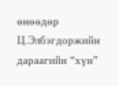өнөөдөр Ц.Элбэгдоржийн дараагийн “хүн”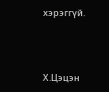хэрэггүй.



Х.Цэцэн